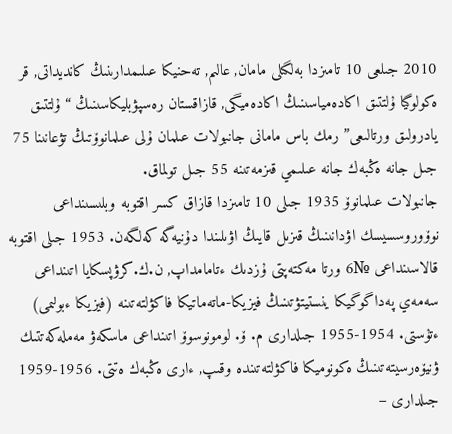2010 جىلعى 10 تامىزدا بەلگىلى مامان, عالىم, تەحنيكا عىلىمدارىنىڭ كانديداتى, قر ەكولوگيا ۇلتتىق اكادەمياسىنىڭ اكادەميگى, قازاقستان رەسپۋبليكاسىنىڭ “ۇلتتىق يادرولىق ورتالىعى” رمك باس مامانى جانبولات عىلمان ۇلى عىلمانوۆتىڭ تۋعانىنا 75 جىل جانە ەڭبەك جانە عىلىمي قىزمەتىنە 55 جىل تولماق.
جانبولات عىلمانوۆ 1935 جىلى 10 تامىزدا قازاق كسر اقتوبە وبلىسىنداعى نوۆوروسسيسك اۋدانىنىڭ قىزىل قايىڭ اۋىلىندا دۇنيەگە كەلگەن. 1953 جىلى اقتوبە قالاسىنداعى №6 ورتا مەكتەپتى ۇزدىك ءتامامداپ, ن.ك.كرۋپسكايا اتىنداعى سەمەي پەداگوگيكا ينستيتۋتىنىڭ فيزيكا-ماتەماتيكا فاكۋلتەتىنە (فيزيكا ءبولىمى) ءتۇستى. 1954-1955 جىلدارى م. ۆ. لومونوسوۆ اتىنداعى ماسكەۋ مەملەكەتتىك ۋنيۆەرسيتەتىنىڭ ەكونوميكا فاكۋلتەتىندە وقىپ, ءارى ەڭبەك ەتتى. 1956-1959 جىلدارى –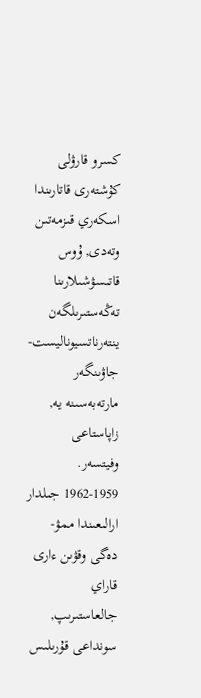كسرو قارۋلى كۇشتەرى قاتارىندا اسكەري قىزمەتىن وتەدى, ۇوس قاتىسۋشىلارىنا تەڭەستىرىلگەن ينتەرناتسيوناليست-جاۋىنگەر مارتەبەسىنە يە, زاپاستاعى وفيتسەر. 1959-1962 جىلدار ارالىعىندا ممۋ-دەگى وقۋىن ءارى قاراي جالعاستىرىپ, سونداعى قۇرىلىس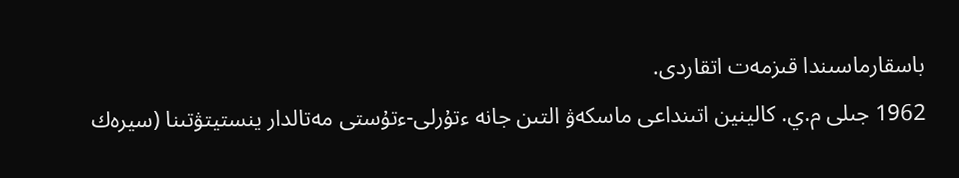باسقارماسىندا قىزمەت اتقاردى.
1962 جىلى م.ي. كالينين اتىنداعى ماسكەۋ التىن جانە ءتۇرلى-ءتۇستى مەتالدار ينستيتۋتىنا (سيرەك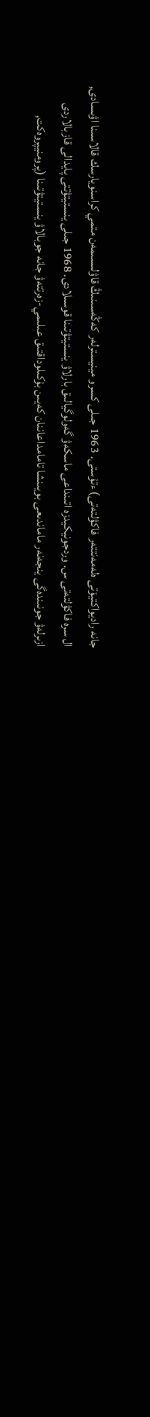جانە راديواكتيۆتى ەلەمەنتتەر فاكۋلتەتى) ءتۇستى. 1963 جىلى كسرو مينيسترلەر كەڭەسىنىڭ قاۋلىسىمەن متمي كراسنويارسك قالاسىنا اۋىسادى, ال سرە فاكۋلتەتى س. وردجونيكيدزە اتىنداعى ماسكەۋ گەولوگيالىق بارلاۋ ينستيتۋتىنا قوسىلادى. 1968 جىلى ينستيتۋتتى پايدالى قازبالاردى ازىرلەۋ جونىندەگى ينجەنەر ماماندىعى بويىنشا تامامداعاننان كەيىن بۇكىلوداقتىق عىلىمي-زەرتتەۋ جانە جوبالاۋ ينستيتۋتىنا (پرومنيپروەكت,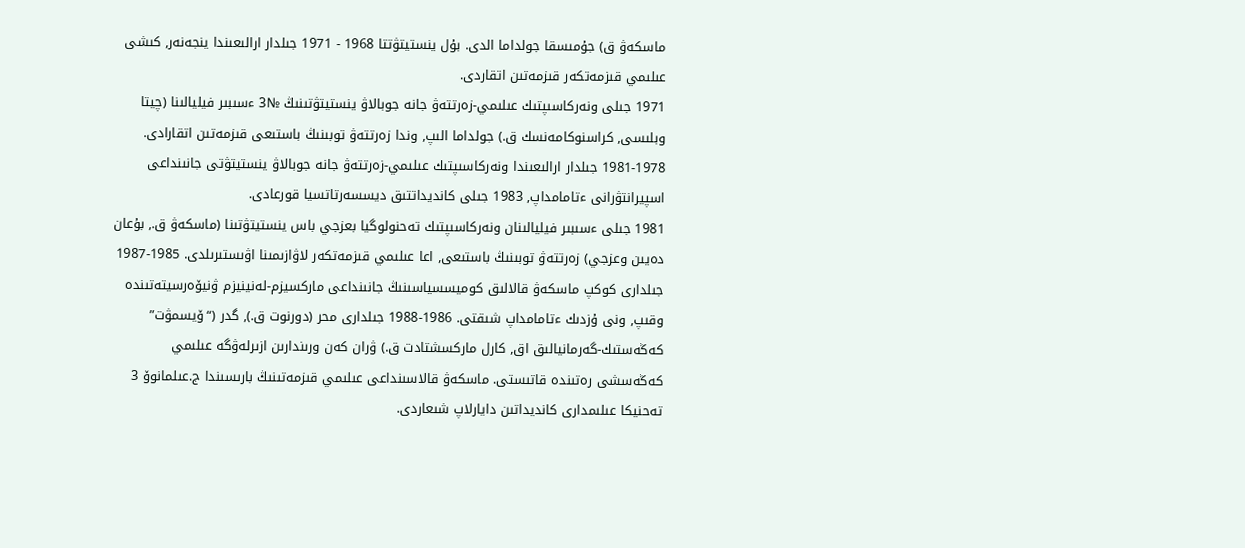ماسكەۋ ق) جۇمىسقا جولداما الدى. بۇل ينستيتۋتتا 1968 - 1971 جىلدار ارالىعىندا ينجەنەر, كىشى عىلىمي قىزمەتكەر قىزمەتىن اتقاردى.
1971 جىلى ونەركاسىپتىك عىلىمي-زەرتتەۋ جانە جوبالاۋ ينستيتۋتىنىڭ №3 ءسىبىر فيليالىنا (چيتا وبلىسى, كراسنوكامەنسك ق.) جولداما الىپ, وندا زەرتتەۋ توبىنىڭ باستىعى قىزمەتىن اتقارادى. 1978-1981 جىلدار ارالىعىندا ونەركاسىپتىك عىلىمي-زەرتتەۋ جانە جوبالاۋ ينستيتۋتى جانىنداعى اسپيرانتۋرانى ءتامامداپ, 1983 جىلى كانديداتتىق ديسسەرتاتسيا قورعادى.
1981 جىلى ءسىبىر فيليالىنان ونەركاسىپتىك تەحنولوگيا بعزجي باس ينستيتۋتىنا (ماسكەۋ ق., بۇعان دەيىن وعزجي) زەرتتەۋ توبىنىڭ باستىعى, اعا عىلىمي قىزمەتكەر لاۋازىمىنا اۋىستىرىلدى. 1985-1987 جىلدارى كوكپ ماسكەۋ قالالىق كوميسسياسىنىڭ جانىنداعى ماركسيزم-لەنينيزم ۋنيۆەرسيتەتىندە وقىپ, ونى ۇزدىك ءتامامداپ شىقتى. 1986-1988 جىلدارى محر (دورنوت ق.), گدر (“ۆيسمۋت” كەڭەستىك-گەرمانيالىق اق, كارل ماركسشتادت ق.) ۋران كەن ورىندارىن ازىرلەۋگە عىلىمي كەڭەسشى رەتىندە قاتىستى. ماسكەۋ قالاسىنداعى عىلىمي قىزمەتىنىڭ بارىسىندا ج.عىلمانوۆ 3 تەحنيكا عىلىمدارى كانديداتىن دايارلاپ شىعاردى.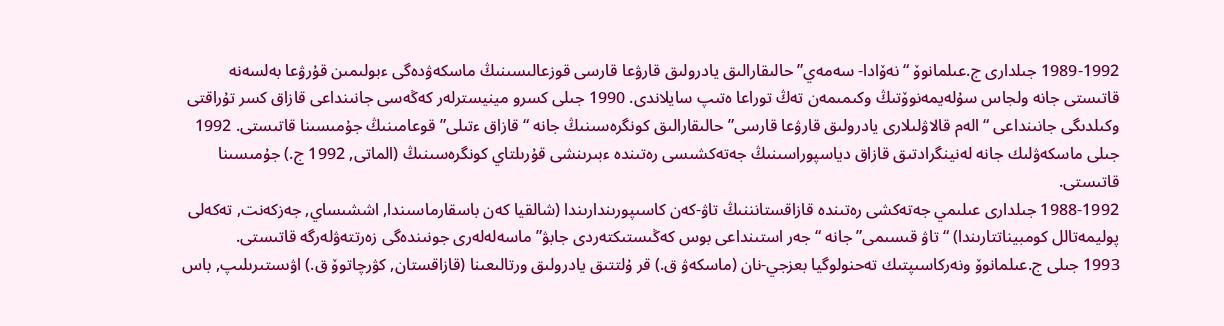1989-1992 جىلدارى ج.عىلمانوۆ “نەۆادا- سەمەي” حالىقارالىق يادرولىق قارۋعا قارسى قوزعالىسىنىڭ ماسكەۋدەگى ءبولىمىن قۇرۋعا بەلسەنە قاتىستى جانە ولجاس سۇلەيمەنوۆتىڭ وكىمىمەن تەڭ توراعا ەتىپ سايلاندى. 1990 جىلى كسرو مينيسترلەر كەڭەسى جانىنداعى قازاق كسر تۇراقتى وكىلدىگى جانىنداعى “الەم قالاۋلىلارى يادرولىق قارۋعا قارسى” حالىقارالىق كونگرەسىنىڭ جانە “قازاق ءتىلى” قوعامىنىڭ جۇمىسىنا قاتىستى. 1992 جىلى ماسكەۋلىك جانە لەنينگرادتىق قازاق دياسپوراسىنىڭ جەتەكشىسى رەتىندە ءبىرىنشى قۇرىلتاي كونگرەسىنىڭ (الماتى, 1992 ج.) جۇمىسىنا قاتىستى.
1988-1992 جىلدارى عىلىمي جەتەكشى رەتىندە قازاقستانننىڭ تاۋ-كەن كاسىپورىندارىندا (شالقيا كەن باسقارماسىندا, اششىساي, جەزكەنت, تەكەلى پوليمەتالل كومبيناتتارىندا) “تاۋ قىسىمى” جانە “جەر استىنداعى بوس كەڭىستىكتەردى جابۋ” ماسەلەلەرى جونىندەگى زەرتتەۋلەرگە قاتىستى.
1993 جىلى ج.عىلمانوۆ ونەركاسىپتىك تەحنولوگيا بعزجي-نان (ماسكەۋ ق.) قر ۇلتتىق يادرولىق ورتالىعىنا (قازاقستان, كۋرچاتوۆ ق.) اۋىستىرىلىپ, باس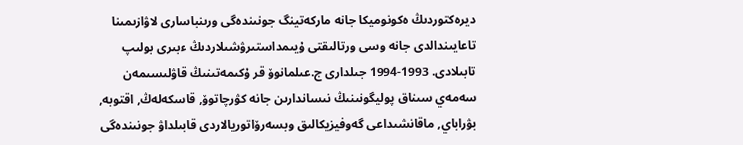ديرەكتوردىڭ ەكونوميكا جانە ماركەتينگ جونىندەگى ورىنباسارى لاۋازىمىنا تاعايىندالدى جانە وسى ورتالىقتى ۇيىمداستىرۋشىلاردىڭ ءبىرى بولىپ تابىلادى. 1993-1994 جىلدارى ج.عىلمانوۆ قر ۇكىمەتىنىڭ قاۋلىسىمەن سەمەي سىناق پوليگونىنىڭ نىساندارىن جانە كۋرچاتوۆ, قاسكەلەڭ, اقتوبە, بۋراباي, ماقانشىداعى گەوفيزيكالىق وبسەرۆاتوريالاردى قابىلداۋ جونىندەگى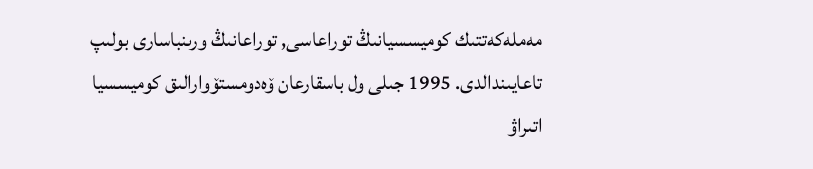مەملەكەتتىك كوميسسيانىڭ توراعاسى, توراعانىڭ ورىنباسارى بولىپ تاعايىندالدى. 1995 جىلى ول باسقارعان ۆەدومستۆوارالىق كوميسسيا اتىراۋ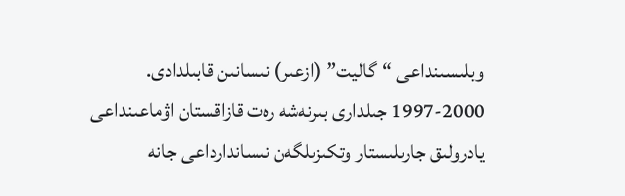وبلىسىنداعى “گاليت” (ازعىر) نىسانىن قابىلدادى.
1997-2000 جىلدارى بىرنەشە رەت قازاقستان اۋماعىنداعى يادرولىق جارىلىستار وتكىزىلگەن نىساندارداعى جانە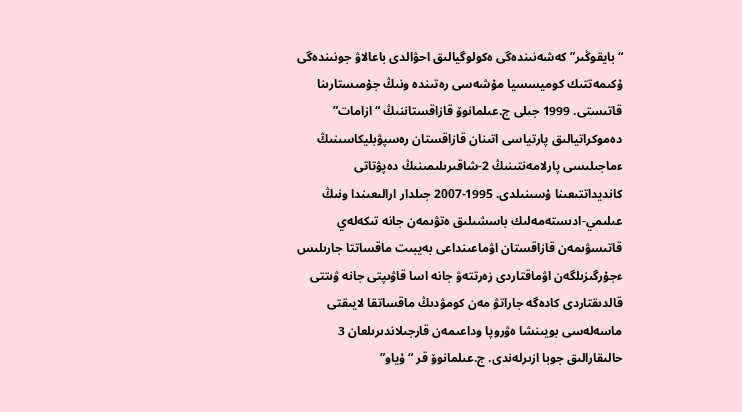“بايقوڭىر” كەشەنىندەگى ەكولوگيالىق احۋالدى باعالاۋ جونىندەگى ۇكىمەتتىك كوميسسيا مۇشەسى رەتىندە ونىڭ جۇمىستارىنا قاتىستى. 1999 جىلى ج.عىلمانوۆ قازاقستاننىڭ “ازامات” دەموكراتيالىق پارتياسى اتىنان قازاقستان رەسپۋبليكاسىنىڭ ءماجىلىسى پارلامەنتىنىڭ 2-شاقىرىلىمىنىڭ دەپۋتاتى كانديداتتىعىنا ۇسىنىلدى. 1995-2007 جىلدار ارالىعىندا ونىڭ عىلىمي-ادىستەمەلىك باسشىلىق ەتۋىمەن جانە تىكەلەي قاتىسۋىمەن قازاقستان اۋماعىنداعى بەيبىت ماقساتتا جارىلىس ءجۇرگىزىلگەن اۋماقتاردى زەرتتەۋ جانە اسا قاۋىپتى جانە ۋىتتى قالدىقتاردى كادەگە جاراتۋ مەن كومۋدىڭ ماقساتقا لايىقتى ماسەلەسى بويىنشا ەۋروپا وداعىمەن قارجىلاندىرىلعان 3 حالىقارالىق جوبا ازىرلەندى. ج.عىلمانوۆ قر “ۇياو”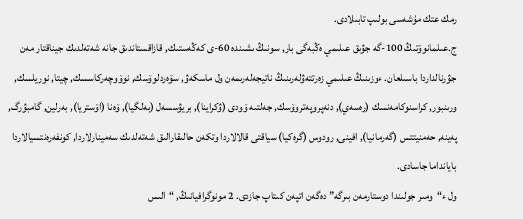رمك عتك مۇشەسى بولىپ تابىلادى.
ج.عىلمانوۆتىڭ 100-گە جۋىق عىلىمي ەڭبەگى بار, سونىڭ ىشىندە 60-ى كەڭەستىك, قازاقستاندىق جانە شەتەلدىك جيناقتار مەن جۋرنالداردا باسىلعان. ءوزىنىڭ عىلىمي زەرتتەۋلەرىنىڭ ناتيجەلەرىمەن ول ماسكەۋ, سۆەردلوۆسك, نوۆوچەركاسسك, چيتا, نوريلسك, ورىنبور, كراسنوكامەنسك (رەسەي), دنەپروپەتروۆسك, جەلتىە ۆودى (ۋكراينا), بريۋسسەل (بەلگيا), ۆەنا (اۆستريا), بەرلين, گامبۋرگ, پەينە, حەمنيتتس (گەرمانيا), افينى, رودوس (گرەكيا) سياقتى قالالاردا وتكەن حالىقارالىق شەتەلدىك سەمينارلاردا, كونفەرەنتسيالاردا بايانداما جاسادى.
ول ء“ومىر جولىندا دوستارمەن بىرگە” دەگەن اتپەن كىتاپ جازدى. 2 مونوگرافيانىڭ, “الىس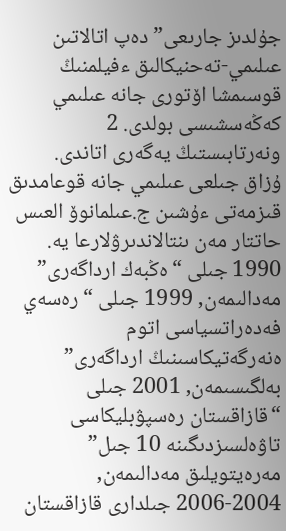جۇلدىز جارىعى” دەپ اتالاتىن عىلىمي-تەحنيكالىق ءفيلمنىڭ قوسىمشا اۆتورى جانە عىلىمي كەڭەسشىسى بولدى. 2 ونەرتابىستىڭ يەگەرى اتاندى.
ۇزاق جىلعى عىلىمي جانە قوعامدىق قىزمەتى ءۇشىن ج.عىلمانوۆ العىس حاتتار مەن ىنتالاندىرۋلارعا يە. 1990 جىلى “ەڭبەك ارداگەرى” مەدالىمەن, 1999 جىلى “رەسەي فەدەراتسياسى اتوم ەنەرگەتيكاسىنىڭ ارداگەرى” بەلگىسىمەن, 2001 جىلى “قازاقستان رەسپۋبليكاسى تاۋەلسىزدىگىنە 10 جىل” مەرەيتويلىق مەدالىمەن, 2004-2006 جىلدارى قازاقستان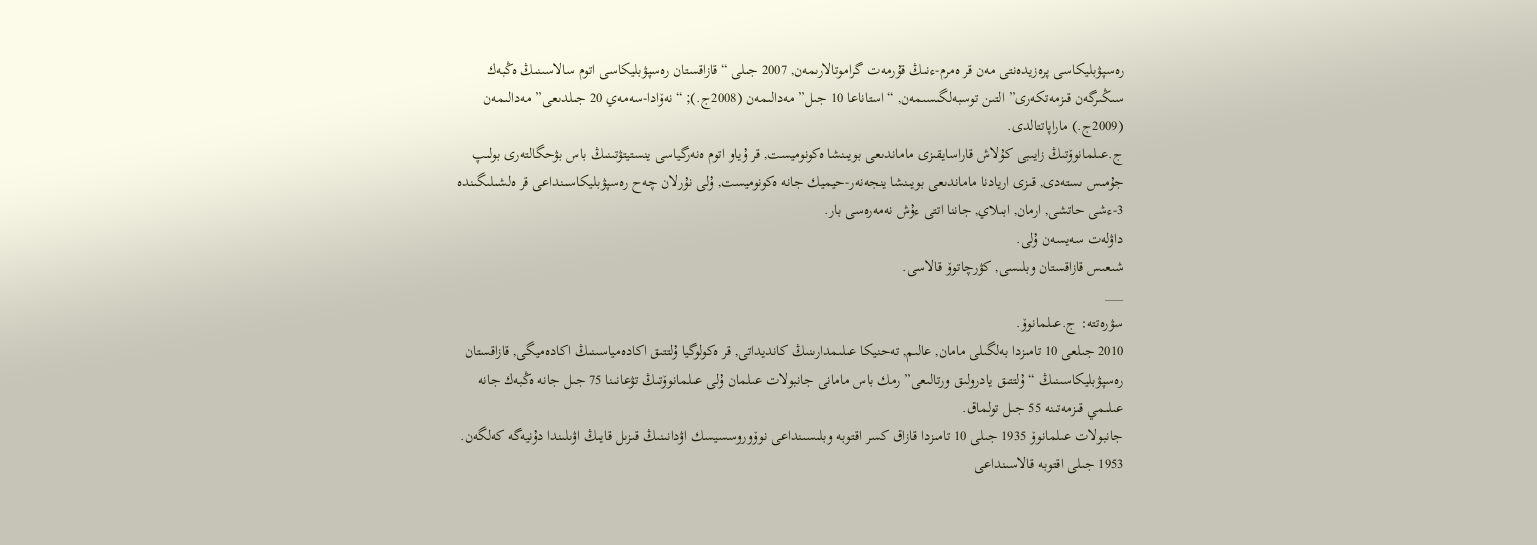رەسپۋبليكاسى پرەزيدەنتى مەن قر ەمرم-ءنىڭ قۇرمەت گراموتالارىمەن, 2007 جىلى “قازاقستان رەسپۋبليكاسى اتوم سالاسىنىڭ ەڭبەك سىڭىرگەن قىزمەتكەرى” التىن توسبەلگىسىمەن, “استاناعا 10 جىل” مەدالىمەن (2008ج.); “نەۆادا-سەمەي 20 جىلدىعى” مەدالىمەن (2009ج.) ماراپاتتالدى.
ج.عىلمانوۆتىڭ زايىبى كۇلاش قاراسايقىزى ماماندىعى بويىنشا ەكونوميست, قر ۇياو اتوم ەنەرگياسى ينستيتۋتىنىڭ باس بۋحگالتەرى بولىپ جۇمىس ىستەدى, قىزى اريادنا ماماندىعى بويىنشا ينجەنەر-حيميك جانە ەكونوميست, ۇلى نۇرلان چەح رەسپۋبليكاسىنداعى قر ەلشىلىگىندە 3-ءشى حاتشى, ارمان, ابىلاي, جاننا اتتى ءۇش نەمەرەسى بار.
داۋلەت سەيسەن ۇلى.
شىعىس قازاقستان وبلىسى, كۋرچاتوۆ قالاسى.
___
سۋرەتتە: ج.عىلمانوۆ.
2010 جىلعى 10 تامىزدا بەلگىلى مامان, عالىم, تەحنيكا عىلىمدارىنىڭ كانديداتى, قر ەكولوگيا ۇلتتىق اكادەمياسىنىڭ اكادەميگى, قازاقستان رەسپۋبليكاسىنىڭ “ۇلتتىق يادرولىق ورتالىعى” رمك باس مامانى جانبولات عىلمان ۇلى عىلمانوۆتىڭ تۋعانىنا 75 جىل جانە ەڭبەك جانە عىلىمي قىزمەتىنە 55 جىل تولماق.
جانبولات عىلمانوۆ 1935 جىلى 10 تامىزدا قازاق كسر اقتوبە وبلىسىنداعى نوۆوروسسيسك اۋدانىنىڭ قىزىل قايىڭ اۋىلىندا دۇنيەگە كەلگەن. 1953 جىلى اقتوبە قالاسىنداعى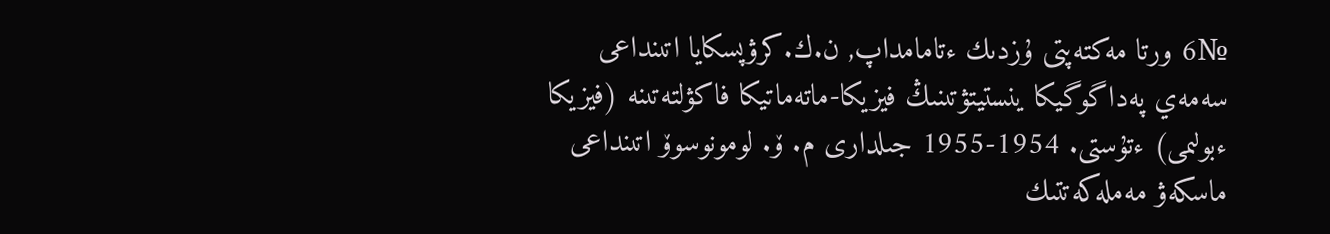№6 ورتا مەكتەپتى ۇزدىك ءتامامداپ, ن.ك.كرۋپسكايا اتىنداعى سەمەي پەداگوگيكا ينستيتۋتىنىڭ فيزيكا-ماتەماتيكا فاكۋلتەتىنە (فيزيكا ءبولىمى) ءتۇستى. 1954-1955 جىلدارى م. ۆ. لومونوسوۆ اتىنداعى ماسكەۋ مەملەكەتتىك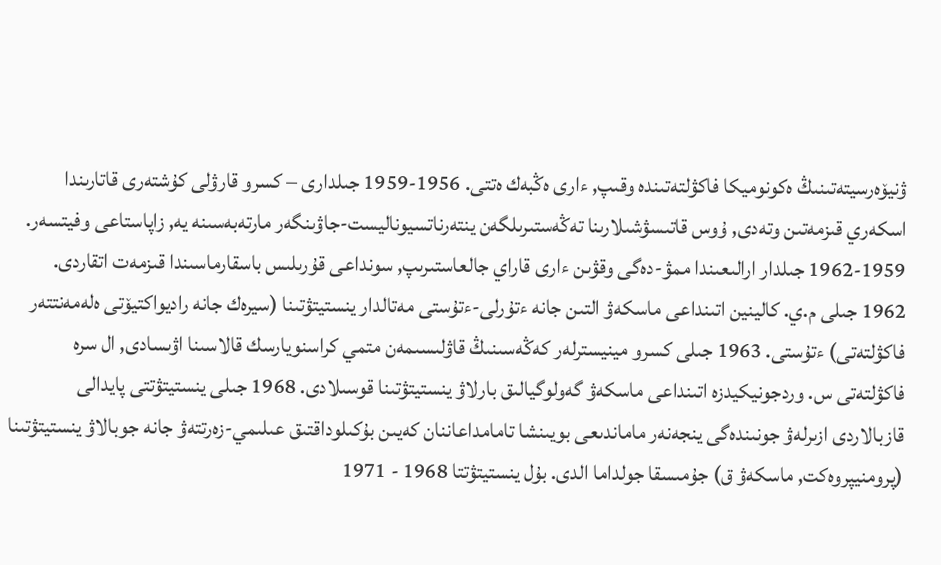ۋنيۆەرسيتەتىنىڭ ەكونوميكا فاكۋلتەتىندە وقىپ, ءارى ەڭبەك ەتتى. 1956-1959 جىلدارى – كسرو قارۋلى كۇشتەرى قاتارىندا اسكەري قىزمەتىن وتەدى, ۇوس قاتىسۋشىلارىنا تەڭەستىرىلگەن ينتەرناتسيوناليست-جاۋىنگەر مارتەبەسىنە يە, زاپاستاعى وفيتسەر. 1959-1962 جىلدار ارالىعىندا ممۋ-دەگى وقۋىن ءارى قاراي جالعاستىرىپ, سونداعى قۇرىلىس باسقارماسىندا قىزمەت اتقاردى.
1962 جىلى م.ي. كالينين اتىنداعى ماسكەۋ التىن جانە ءتۇرلى-ءتۇستى مەتالدار ينستيتۋتىنا (سيرەك جانە راديواكتيۆتى ەلەمەنتتەر فاكۋلتەتى) ءتۇستى. 1963 جىلى كسرو مينيسترلەر كەڭەسىنىڭ قاۋلىسىمەن متمي كراسنويارسك قالاسىنا اۋىسادى, ال سرە فاكۋلتەتى س. وردجونيكيدزە اتىنداعى ماسكەۋ گەولوگيالىق بارلاۋ ينستيتۋتىنا قوسىلادى. 1968 جىلى ينستيتۋتتى پايدالى قازبالاردى ازىرلەۋ جونىندەگى ينجەنەر ماماندىعى بويىنشا تامامداعاننان كەيىن بۇكىلوداقتىق عىلىمي-زەرتتەۋ جانە جوبالاۋ ينستيتۋتىنا (پرومنيپروەكت, ماسكەۋ ق) جۇمىسقا جولداما الدى. بۇل ينستيتۋتتا 1968 - 1971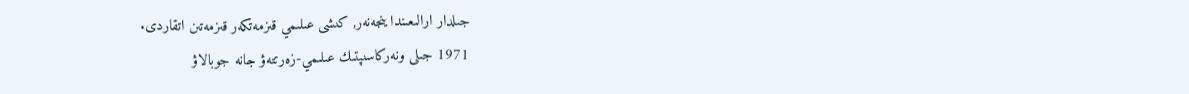جىلدار ارالىعىندا ينجەنەر, كىشى عىلىمي قىزمەتكەر قىزمەتىن اتقاردى.
1971 جىلى ونەركاسىپتىك عىلىمي-زەرتتەۋ جانە جوبالاۋ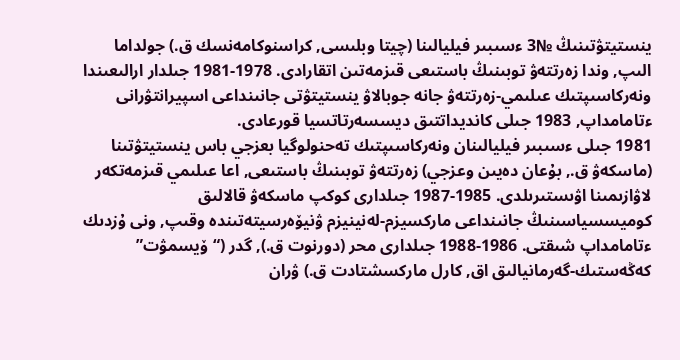ينستيتۋتىنىڭ №3 ءسىبىر فيليالىنا (چيتا وبلىسى, كراسنوكامەنسك ق.) جولداما الىپ, وندا زەرتتەۋ توبىنىڭ باستىعى قىزمەتىن اتقارادى. 1978-1981 جىلدار ارالىعىندا ونەركاسىپتىك عىلىمي-زەرتتەۋ جانە جوبالاۋ ينستيتۋتى جانىنداعى اسپيرانتۋرانى ءتامامداپ, 1983 جىلى كانديداتتىق ديسسەرتاتسيا قورعادى.
1981 جىلى ءسىبىر فيليالىنان ونەركاسىپتىك تەحنولوگيا بعزجي باس ينستيتۋتىنا (ماسكەۋ ق., بۇعان دەيىن وعزجي) زەرتتەۋ توبىنىڭ باستىعى, اعا عىلىمي قىزمەتكەر لاۋازىمىنا اۋىستىرىلدى. 1985-1987 جىلدارى كوكپ ماسكەۋ قالالىق كوميسسياسىنىڭ جانىنداعى ماركسيزم-لەنينيزم ۋنيۆەرسيتەتىندە وقىپ, ونى ۇزدىك ءتامامداپ شىقتى. 1986-1988 جىلدارى محر (دورنوت ق.), گدر (“ۆيسمۋت” كەڭەستىك-گەرمانيالىق اق, كارل ماركسشتادت ق.) ۋران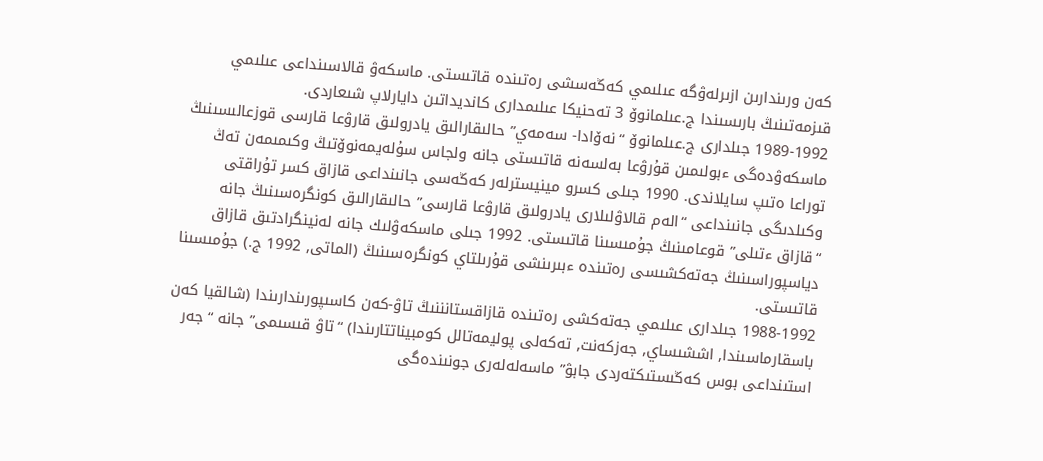كەن ورىندارىن ازىرلەۋگە عىلىمي كەڭەسشى رەتىندە قاتىستى. ماسكەۋ قالاسىنداعى عىلىمي قىزمەتىنىڭ بارىسىندا ج.عىلمانوۆ 3 تەحنيكا عىلىمدارى كانديداتىن دايارلاپ شىعاردى.
1989-1992 جىلدارى ج.عىلمانوۆ “نەۆادا- سەمەي” حالىقارالىق يادرولىق قارۋعا قارسى قوزعالىسىنىڭ ماسكەۋدەگى ءبولىمىن قۇرۋعا بەلسەنە قاتىستى جانە ولجاس سۇلەيمەنوۆتىڭ وكىمىمەن تەڭ توراعا ەتىپ سايلاندى. 1990 جىلى كسرو مينيسترلەر كەڭەسى جانىنداعى قازاق كسر تۇراقتى وكىلدىگى جانىنداعى “الەم قالاۋلىلارى يادرولىق قارۋعا قارسى” حالىقارالىق كونگرەسىنىڭ جانە “قازاق ءتىلى” قوعامىنىڭ جۇمىسىنا قاتىستى. 1992 جىلى ماسكەۋلىك جانە لەنينگرادتىق قازاق دياسپوراسىنىڭ جەتەكشىسى رەتىندە ءبىرىنشى قۇرىلتاي كونگرەسىنىڭ (الماتى, 1992 ج.) جۇمىسىنا قاتىستى.
1988-1992 جىلدارى عىلىمي جەتەكشى رەتىندە قازاقستانننىڭ تاۋ-كەن كاسىپورىندارىندا (شالقيا كەن باسقارماسىندا, اششىساي, جەزكەنت, تەكەلى پوليمەتالل كومبيناتتارىندا) “تاۋ قىسىمى” جانە “جەر استىنداعى بوس كەڭىستىكتەردى جابۋ” ماسەلەلەرى جونىندەگى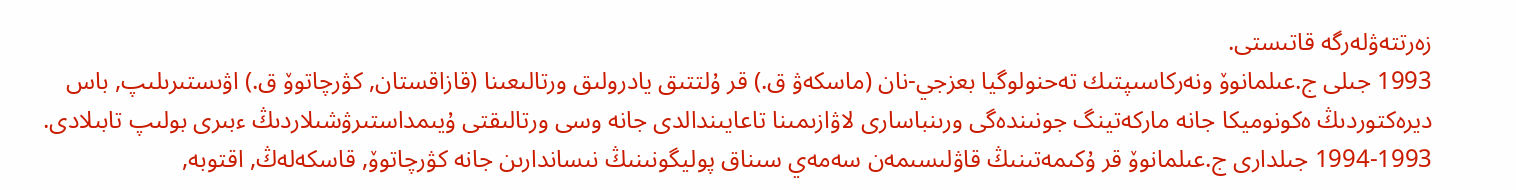زەرتتەۋلەرگە قاتىستى.
1993 جىلى ج.عىلمانوۆ ونەركاسىپتىك تەحنولوگيا بعزجي-نان (ماسكەۋ ق.) قر ۇلتتىق يادرولىق ورتالىعىنا (قازاقستان, كۋرچاتوۆ ق.) اۋىستىرىلىپ, باس ديرەكتوردىڭ ەكونوميكا جانە ماركەتينگ جونىندەگى ورىنباسارى لاۋازىمىنا تاعايىندالدى جانە وسى ورتالىقتى ۇيىمداستىرۋشىلاردىڭ ءبىرى بولىپ تابىلادى. 1993-1994 جىلدارى ج.عىلمانوۆ قر ۇكىمەتىنىڭ قاۋلىسىمەن سەمەي سىناق پوليگونىنىڭ نىساندارىن جانە كۋرچاتوۆ, قاسكەلەڭ, اقتوبە,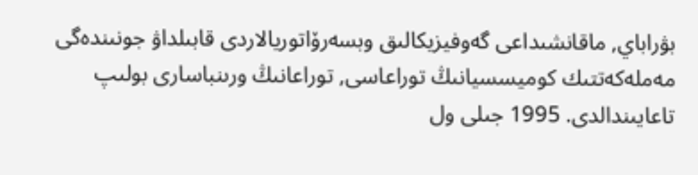بۋراباي, ماقانشىداعى گەوفيزيكالىق وبسەرۆاتوريالاردى قابىلداۋ جونىندەگى مەملەكەتتىك كوميسسيانىڭ توراعاسى, توراعانىڭ ورىنباسارى بولىپ تاعايىندالدى. 1995 جىلى ول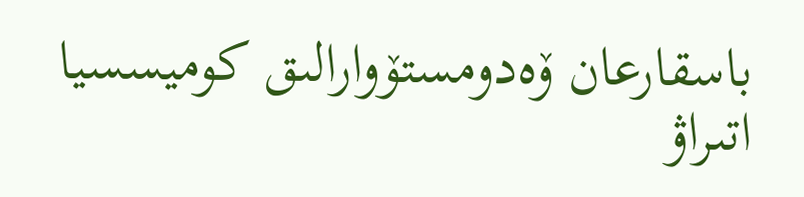باسقارعان ۆەدومستۆوارالىق كوميسسيا اتىراۋ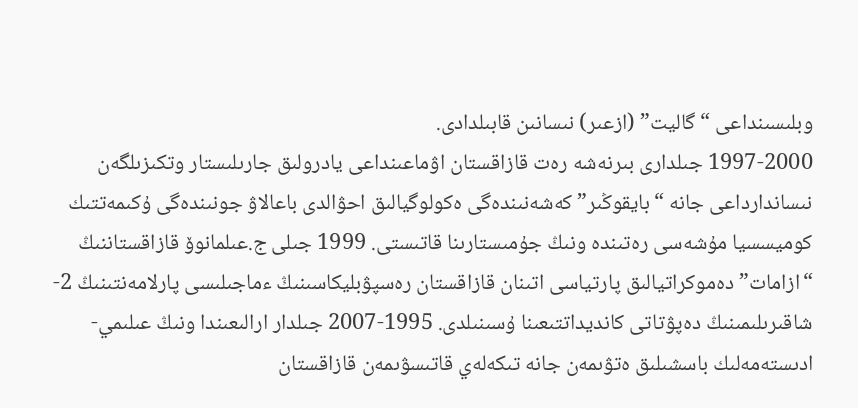وبلىسىنداعى “گاليت” (ازعىر) نىسانىن قابىلدادى.
1997-2000 جىلدارى بىرنەشە رەت قازاقستان اۋماعىنداعى يادرولىق جارىلىستار وتكىزىلگەن نىساندارداعى جانە “بايقوڭىر” كەشەنىندەگى ەكولوگيالىق احۋالدى باعالاۋ جونىندەگى ۇكىمەتتىك كوميسسيا مۇشەسى رەتىندە ونىڭ جۇمىستارىنا قاتىستى. 1999 جىلى ج.عىلمانوۆ قازاقستاننىڭ “ازامات” دەموكراتيالىق پارتياسى اتىنان قازاقستان رەسپۋبليكاسىنىڭ ءماجىلىسى پارلامەنتىنىڭ 2-شاقىرىلىمىنىڭ دەپۋتاتى كانديداتتىعىنا ۇسىنىلدى. 1995-2007 جىلدار ارالىعىندا ونىڭ عىلىمي-ادىستەمەلىك باسشىلىق ەتۋىمەن جانە تىكەلەي قاتىسۋىمەن قازاقستان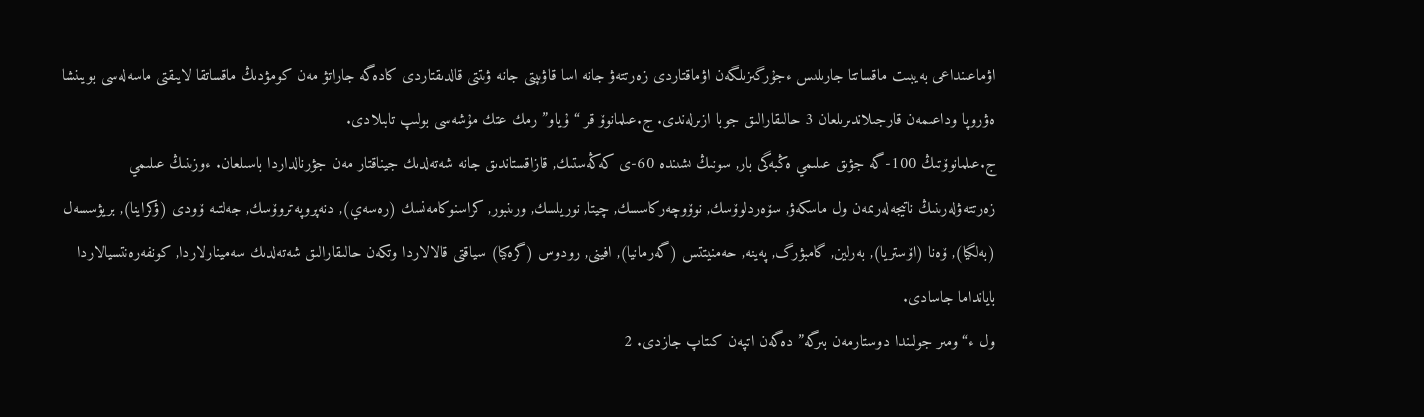اۋماعىنداعى بەيبىت ماقساتتا جارىلىس ءجۇرگىزىلگەن اۋماقتاردى زەرتتەۋ جانە اسا قاۋىپتى جانە ۋىتتى قالدىقتاردى كادەگە جاراتۋ مەن كومۋدىڭ ماقساتقا لايىقتى ماسەلەسى بويىنشا ەۋروپا وداعىمەن قارجىلاندىرىلعان 3 حالىقارالىق جوبا ازىرلەندى. ج.عىلمانوۆ قر “ۇياو” رمك عتك مۇشەسى بولىپ تابىلادى.
ج.عىلمانوۆتىڭ 100-گە جۋىق عىلىمي ەڭبەگى بار, سونىڭ ىشىندە 60-ى كەڭەستىك, قازاقستاندىق جانە شەتەلدىك جيناقتار مەن جۋرنالداردا باسىلعان. ءوزىنىڭ عىلىمي زەرتتەۋلەرىنىڭ ناتيجەلەرىمەن ول ماسكەۋ, سۆەردلوۆسك, نوۆوچەركاسسك, چيتا, نوريلسك, ورىنبور, كراسنوكامەنسك (رەسەي), دنەپروپەتروۆسك, جەلتىە ۆودى (ۋكراينا), بريۋسسەل (بەلگيا), ۆەنا (اۆستريا), بەرلين, گامبۋرگ, پەينە, حەمنيتتس (گەرمانيا), افينى, رودوس (گرەكيا) سياقتى قالالاردا وتكەن حالىقارالىق شەتەلدىك سەمينارلاردا, كونفەرەنتسيالاردا بايانداما جاسادى.
ول ء“ومىر جولىندا دوستارمەن بىرگە” دەگەن اتپەن كىتاپ جازدى. 2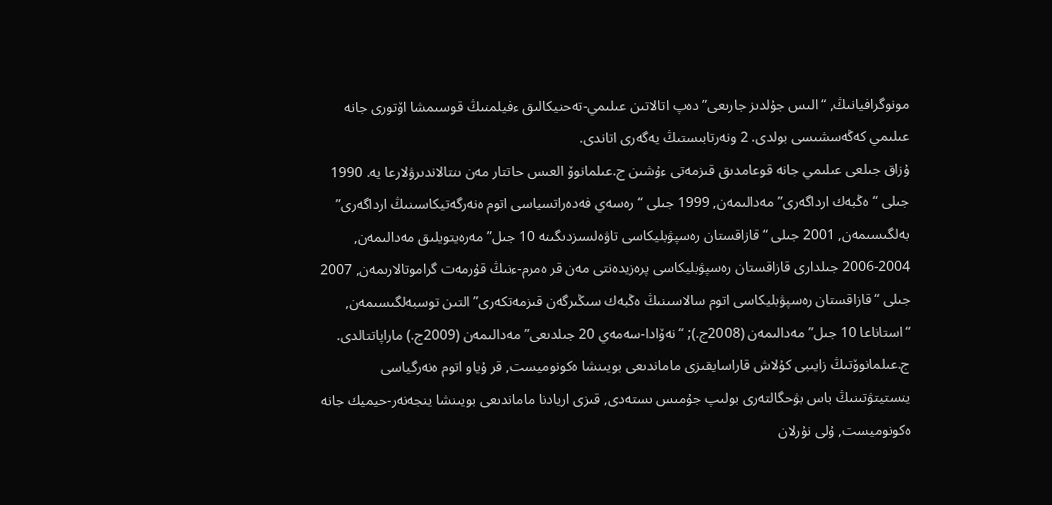مونوگرافيانىڭ, “الىس جۇلدىز جارىعى” دەپ اتالاتىن عىلىمي-تەحنيكالىق ءفيلمنىڭ قوسىمشا اۆتورى جانە عىلىمي كەڭەسشىسى بولدى. 2 ونەرتابىستىڭ يەگەرى اتاندى.
ۇزاق جىلعى عىلىمي جانە قوعامدىق قىزمەتى ءۇشىن ج.عىلمانوۆ العىس حاتتار مەن ىنتالاندىرۋلارعا يە. 1990 جىلى “ەڭبەك ارداگەرى” مەدالىمەن, 1999 جىلى “رەسەي فەدەراتسياسى اتوم ەنەرگەتيكاسىنىڭ ارداگەرى” بەلگىسىمەن, 2001 جىلى “قازاقستان رەسپۋبليكاسى تاۋەلسىزدىگىنە 10 جىل” مەرەيتويلىق مەدالىمەن, 2004-2006 جىلدارى قازاقستان رەسپۋبليكاسى پرەزيدەنتى مەن قر ەمرم-ءنىڭ قۇرمەت گراموتالارىمەن, 2007 جىلى “قازاقستان رەسپۋبليكاسى اتوم سالاسىنىڭ ەڭبەك سىڭىرگەن قىزمەتكەرى” التىن توسبەلگىسىمەن, “استاناعا 10 جىل” مەدالىمەن (2008ج.); “نەۆادا-سەمەي 20 جىلدىعى” مەدالىمەن (2009ج.) ماراپاتتالدى.
ج.عىلمانوۆتىڭ زايىبى كۇلاش قاراسايقىزى ماماندىعى بويىنشا ەكونوميست, قر ۇياو اتوم ەنەرگياسى ينستيتۋتىنىڭ باس بۋحگالتەرى بولىپ جۇمىس ىستەدى, قىزى اريادنا ماماندىعى بويىنشا ينجەنەر-حيميك جانە ەكونوميست, ۇلى نۇرلان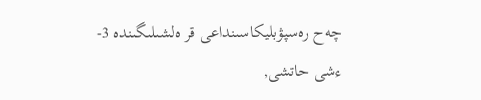چەح رەسپۋبليكاسىنداعى قر ەلشىلىگىندە 3-ءشى حاتشى,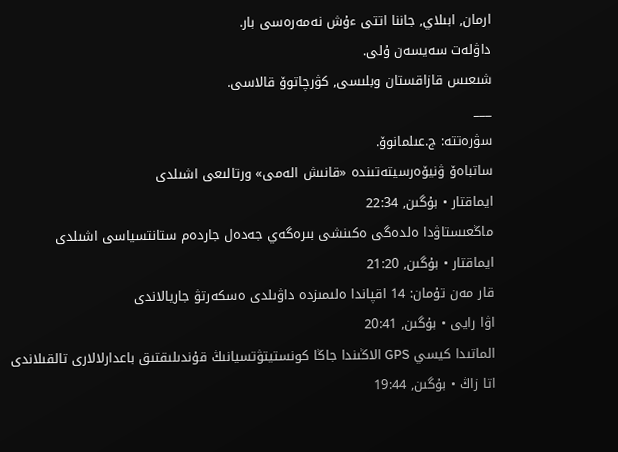ارمان, ابىلاي, جاننا اتتى ءۇش نەمەرەسى بار.
داۋلەت سەيسەن ۇلى.
شىعىس قازاقستان وبلىسى, كۋرچاتوۆ قالاسى.
___
سۋرەتتە: ج.عىلمانوۆ.
ساتباەۆ ۋنيۆەرسيتەتىندە «قانىش الەمى» ورتالىعى اشىلدى
ايماقتار • بۇگىن, 22:34
ماڭعىستاۋدا ەلدەگى ەكىنشى بىرەگەي جەدەل جاردەم ستانتسياسى اشىلدى
ايماقتار • بۇگىن, 21:20
قار مەن تۇمان: 14 اقپاندا ەلىمىزدە داۋىلدى ەسكەرتۋ جاريالاندى
اۋا رايى • بۇگىن, 20:41
الماتىدا كيسي GPS الاڭىندا جاڭا كونستيتۋتسيانىڭ قۇندىلىقتىق باعدارلالارى تالقىلاندى
اتا زاڭ • بۇگىن, 19:44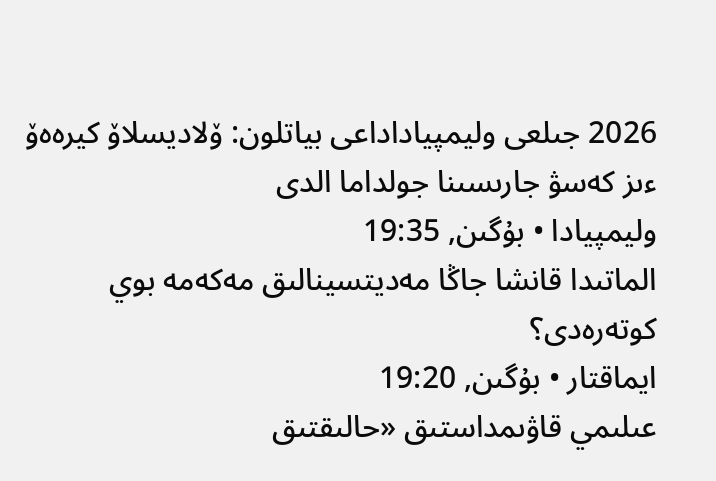2026 جىلعى وليمپياداداعى بياتلون: ۆلاديسلاۆ كيرەەۆ ءىز كەسۋ جارىسىنا جولداما الدى
وليمپيادا • بۇگىن, 19:35
الماتىدا قانشا جاڭا مەديتسينالىق مەكەمە بوي كوتەرەدى؟
ايماقتار • بۇگىن, 19:20
عىلىمي قاۋىمداستىق «حالىقتىق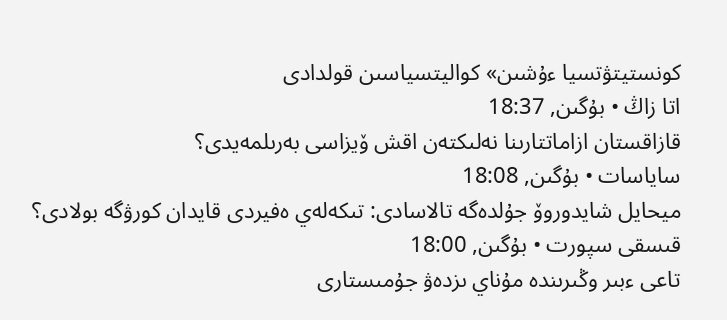كونستيتۋتسيا ءۇشىن» كواليتسياسىن قولدادى
اتا زاڭ • بۇگىن, 18:37
قازاقستان ازاماتتارىنا نەلىكتەن اقش ۆيزاسى بەرىلمەيدى؟
ساياسات • بۇگىن, 18:08
ميحايل شايدوروۆ جۇلدەگە تالاسادى: تىكەلەي ەفيردى قايدان كورۋگە بولادى؟
قىسقى سپورت • بۇگىن, 18:00
تاعى ءبىر وڭىرىندە مۇناي ىزدەۋ جۇمىستارى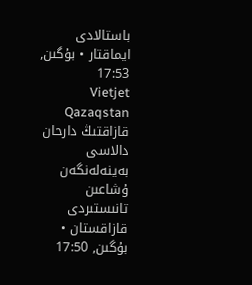باستالادى
ايماقتار • بۇگىن, 17:53
Vietjet Qazaqstan قازاقتىڭ دارحان دالاسى بەينەلەنگەن ۇشاعىن تانىستىردى
قازاقستان • بۇگىن, 17:50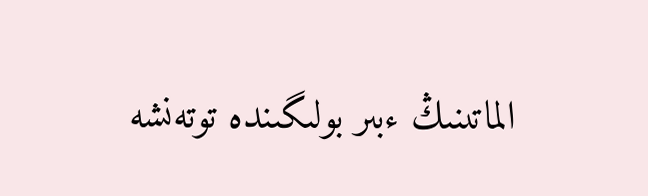الماتىنىڭ ءبىر بولىگىندە توتەنشە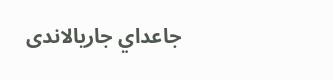جاعداي جاريالاندى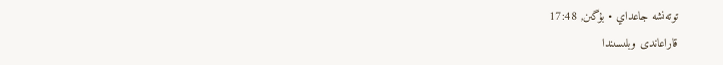توتەنشە جاعداي • بۇگىن, 17:48
قاراعاندى وبلىسىندا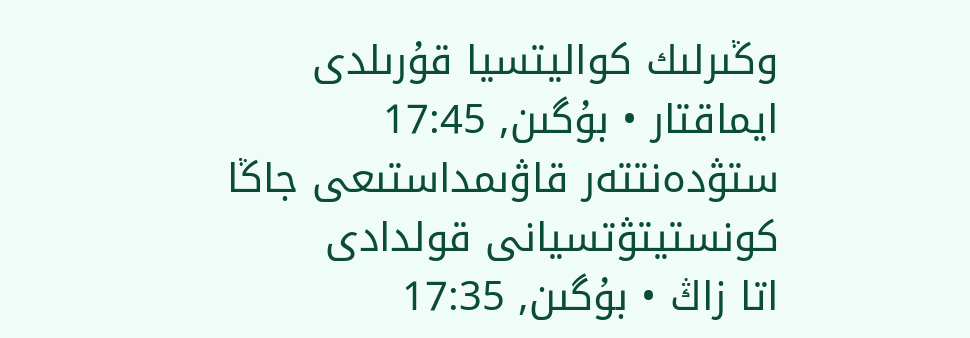وڭىرلىك كواليتسيا قۇرىلدى
ايماقتار • بۇگىن, 17:45
ستۋدەنتتەر قاۋىمداستىعى جاڭا كونستيتۋتسيانى قولدادى
اتا زاڭ • بۇگىن, 17:35